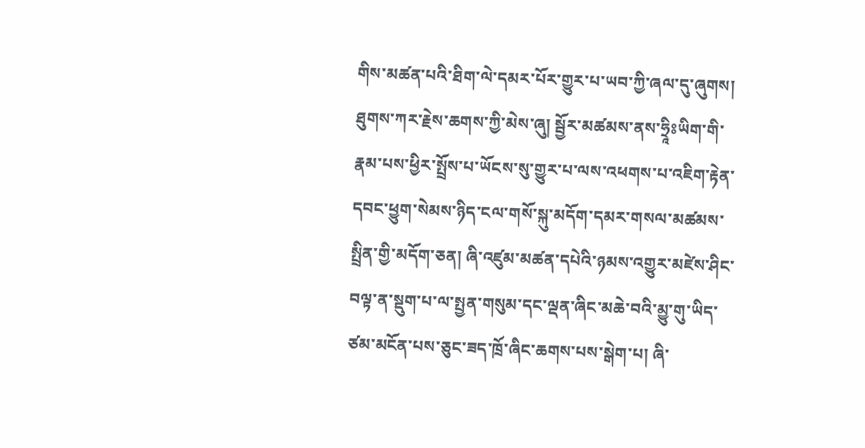གིས་མཚན་པའི་ཐིག་ལེ་དམར་པོར་གྱུར་པ་ཡབ་ཀྱི་ཞལ་དུ་ཞུགས། ཐུགས་ཀར་རྗེས་ཆགས་ཀྱི་མེས་ཞུ། སྦྱོར་མཚམས་ནས་ཧྲཱིཿཡིག་གི་རྣམ་པས་ཕྱིར་སྤྲོས་པ་ཡོངས་སུ་གྱུར་པ་ལས་འཕགས་པ་འཇིག་རྟེན་དབང་ཕྱུག་སེམས་ཉིད་ངལ་གསོ་སྐུ་མདོག་དམར་གསལ་མཚམས་སྤྲིན་གྱི་མདོག་ཅན། ཞི་འཛུམ་མཚན་དཔེའི་ཉམས་འགྱུར་མཛེས་ཤིང་བལྟ་ན་སྡུག་པ་ལ་སྤྱན་གསུམ་དང་ལྡན་ཞིང་མཆེ་བའི་མྱུ་གུ་ཡིད་ཙམ་མངོན་པས་ཅུང་ཟད་ཁྲོ་ཞིང་ཆགས་པས་སྒེག་པ། ཞི་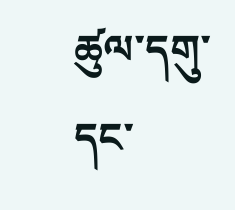ཚུལ་དགུ་དང་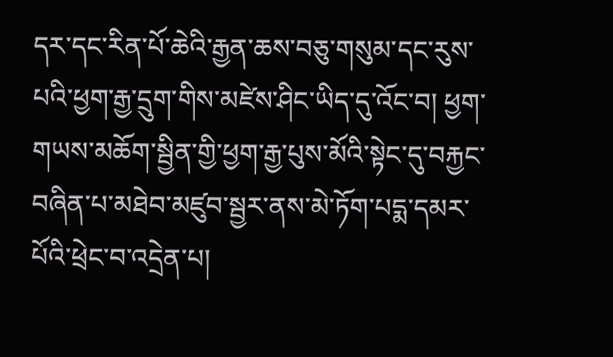དར་དང་རིན་པོ་ཆེའི་རྒྱན་ཆས་བཅུ་གསུམ་དང་རུས་པའི་ཕྱག་རྒྱ་དྲུག་གིས་མཛེས་ཤིང་ཡིད་དུ་འོང་བ། ཕྱག་གཡས་མཆོག་སྦྱིན་གྱི་ཕྱག་རྒྱ་པུས་མོའི་སྟེང་དུ་བརྐྱང་བཞིན་པ་མཐེབ་མཛུབ་སྦྱར་ནས་མེ་ཏོག་པདྨ་དམར་པོའི་ཕྲེང་བ་འདྲེན་པ།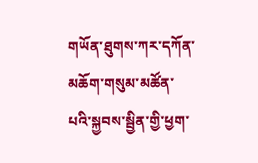གཡོན་ཐུགས་ཀར་དཀོན་མཆོག་གསུམ་མཚོན་པའི་སྐྱབས་སྦྱིན་གྱི་ཕྱག་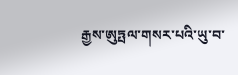རྒྱས་ཨུཏྤལ་གསར་པའི་ཡུ་བ་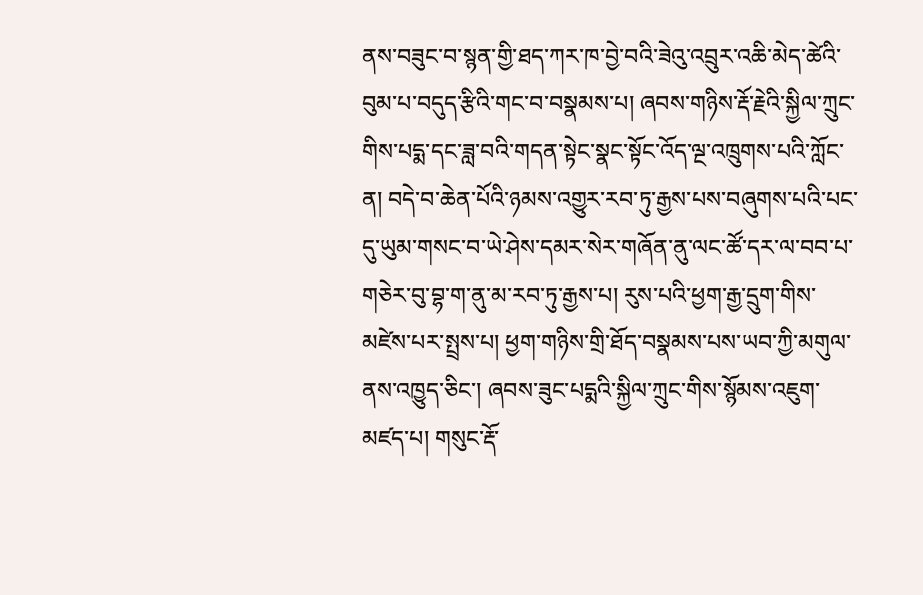ནས་བཟུང་བ་སྙན་གྱི་ཐད་ཀར་ཁ་བྱེ་བའི་ཟེའུ་འབྲུར་འཆི་མེད་ཚེའི་བུམ་པ་བདུད་རྩིའི་གང་བ་བསྣམས་པ། ཞབས་གཉིས་རྡོ་རྗེའི་སྐྱིལ་ཀྲུང་གིས་པདྨ་དང་ཟླ་བའི་གདན་སྟེང་སྣང་སྟོང་འོད་ལྔ་འཁྲུགས་པའི་ཀློང་ན། བདེ་བ་ཆེན་པོའི་ཉམས་འགྱུར་རབ་ཏུ་རྒྱས་པས་བཞུགས་པའི་པང་དུ་ཡུམ་གསང་བ་ཡེ་ཤེས་དམར་སེར་གཞོན་ནུ་ལང་ཚོ་དར་ལ་བབ་པ་གཅེར་བུ་བྷ་ག་ནུ་མ་རབ་ཏུ་རྒྱས་པ། རུས་པའི་ཕྱག་རྒྱ་དྲུག་གིས་མཛེས་པར་སྤྲས་པ། ཕྱག་གཉིས་གྲི་ཐོད་བསྣམས་པས་ཡབ་ཀྱི་མགུལ་ནས་འཁྱུད་ཅིང་། ཞབས་ཟུང་པདྨའི་སྐྱིལ་ཀྲུང་གིས་སྙོམས་འཇུག་མཛད་པ། གསུང་རྡོ་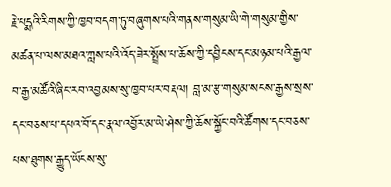རྗེ་པདྨའི་རིགས་ཀྱི་ཁྱབ་བདག་ཏུ་བཞུགས་པའི་གནས་གསུམ་ཡི་གེ་གསུམ་གྱིས་མཚན་པ་ལས་མཐའ་ཀླས་པའི་འོད་ཟེར་སྤྲོས་པ་ཆོས་ཀྱི་དབྱིངས་དང་མཉམ་པའི་རྒྱལ་བ་རྒྱ་མཚོའི་ཞིང་རབ་འབྱམས་སུ་ཁྱབ་པར་བརྡལ། བླ་མ་རྩ་གསུམ་སངས་རྒྱས་སྲས་དང་བཅས་པ་དཔའ་བོ་དང་རྣལ་འབྱོར་མ་ཡེ་ཤེས་ཀྱི་ཆོས་སྐྱོང་བའི་ཚོགས་དང་བཅས་པས་ཐུགས་རྒྱུད་ཡོངས་སུ་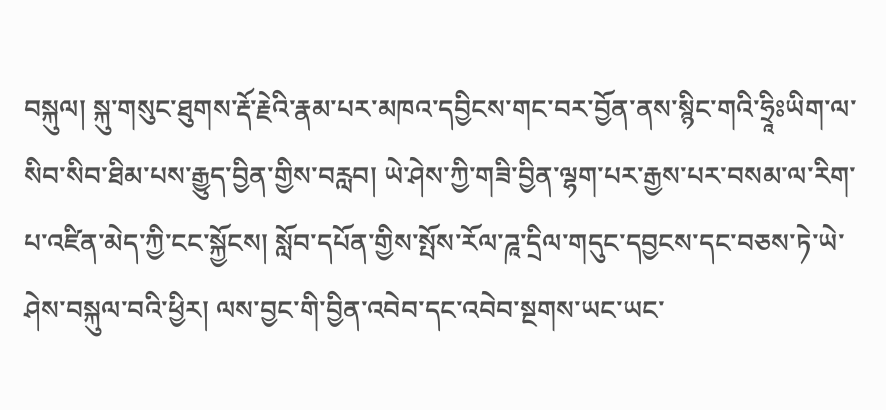བསྐུལ། སྐུ་གསུང་ཐུགས་རྡོ་རྗེའི་རྣམ་པར་མཁའ་དབྱིངས་གང་བར་བྱོན་ནས་སྙིང་གའི་ཧྲཱིཿཡིག་ལ་སིབ་སིབ་ཐིམ་པས་རྒྱུད་བྱིན་གྱིས་བརླབ། ཡེ་ཤེས་ཀྱི་གཟི་བྱིན་ལྷག་པར་རྒྱས་པར་བསམ་ལ་རིག་པ་འཛིན་མེད་ཀྱི་ངང་སྐྱོངས། སློབ་དཔོན་གྱིས་སྤོས་རོལ་ཌཱ་དྲིལ་གདུང་དབྱངས་དང་བཅས་ཏེ་ཡེ་ཤེས་བསྐུལ་བའི་ཕྱིར། ལས་བྱང་གི་བྱིན་འབེབ་དང་འབེབ་སྔགས་ཡང་ཡང་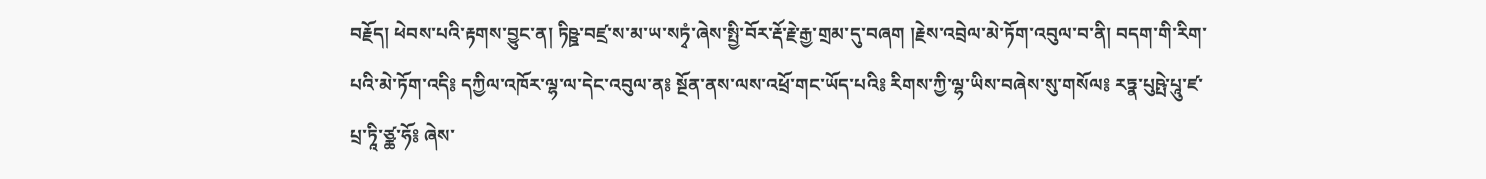བརྗོད། ཕེབས་པའི་རྟགས་བྱུང་ན། ཏིཥྛ་བཛྲ་ས་མ་ཡ་སཏྭཾ་ཞེས་སྤྱི་བོར་རྡོ་རྗེ་རྒྱ་གྲམ་དུ་བཞག །རྗེས་འབྲེལ་མེ་ཏོག་འབུལ་བ་ནི། བདག་གི་རིག་པའི་མེ་ཏོག་འདི༔ དཀྱིལ་འཁོར་ལྷ་ལ་དེང་འབུལ་ན༔ སྔོན་ནས་ལས་འཕྲོ་གང་ཡོད་པའི༔ རིགས་ཀྱི་ལྷ་ཡིས་བཞེས་སུ་གསོལ༔ རཏྣ་པུཥྤེ་པཱུ་ཛ་པྲ་ཏཱི་ཙྪ་ཧོ༔ ཞེས་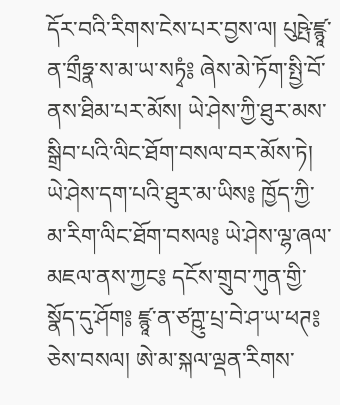དོར་བའི་རིགས་ངེས་པར་བྱས་ལ། པུཥྤེ་ཛྙཱ་ན་གྲྀཧྣ་ས་མ་ཡ་སཏྭཾ༔ ཞེས་མེ་ཏོག་སྤྱི་བོ་ནས་ཐིམ་པར་མོས། ཡེ་ཤེས་ཀྱི་ཐུར་མས་སྒྲིབ་པའི་ལིང་ཐོག་བསལ་བར་མོས་ཏེ། ཡེ་ཤེས་དག་པའི་ཐུར་མ་ཡིས༔ ཁྱོད་ཀྱི་མ་རིག་ལིང་ཐོག་བསལ༔ ཡེ་ཤེས་ལྷ་ཞལ་མཇལ་ནས་ཀྱང༔ དངོས་གྲུབ་ཀུན་གྱི་སྣོད་དུ་ཤོག༔ ཛྙཱ་ན་ཙཀྵུ་པྲ་བེ་ཤ་ཡ་ཕཊ༔ ཅེས་བསལ། ཨེ་མ་སྐལ་ལྡན་རིགས་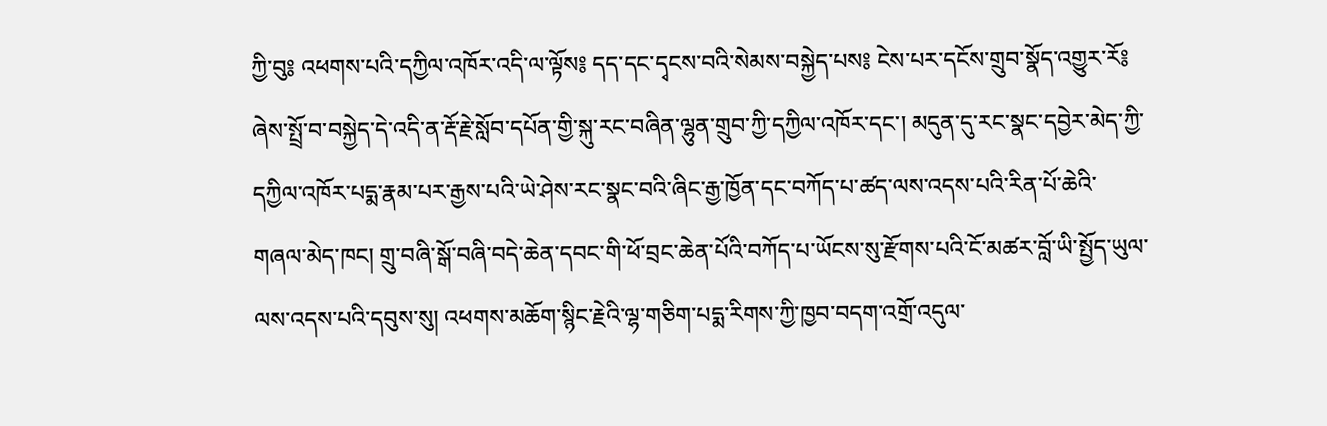ཀྱི་བུ༔ འཕགས་པའི་དཀྱིལ་འཁོར་འདི་ལ་ལྟོས༔ དད་དང་དྭངས་བའི་སེམས་བསྐྱེད་པས༔ ངེས་པར་དངོས་གྲུབ་སྣོད་འགྱུར་རོ༔ ཞེས་སྤྲོ་བ་བསྐྱེད་དེ་འདི་ན་རྡོ་རྗེ་སློབ་དཔོན་གྱི་སྐུ་རང་བཞིན་ལྷུན་གྲུབ་ཀྱི་དཀྱིལ་འཁོར་དང་། མདུན་དུ་རང་སྣང་དབྱེར་མེད་ཀྱི་དཀྱིལ་འཁོར་པདྨ་རྣམ་པར་རྒྱས་པའི་ཡེ་ཤེས་རང་སྣང་བའི་ཞིང་རྒྱ་ཁྱོན་དང་བཀོད་པ་ཚད་ལས་འདས་པའི་རིན་པོ་ཆེའི་གཞལ་མེད་ཁང། གྲུ་བཞི་སྒོ་བཞི་བདེ་ཆེན་དབང་གི་ཕོ་བྲང་ཆེན་པོའི་བཀོད་པ་ཡོངས་སུ་རྫོགས་པའི་ངོ་མཚར་བློ་ཡི་སྤྱོད་ཡུལ་ལས་འདས་པའི་དབུས་སུ། འཕགས་མཆོག་སྙིང་རྗེའི་ལྷ་གཅིག་པདྨ་རིགས་ཀྱི་ཁྱབ་བདག་འགྲོ་འདུལ་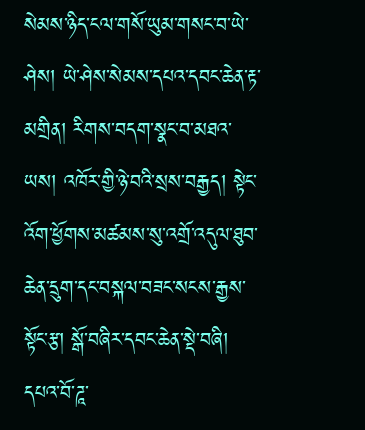སེམས་ཉིད་ངལ་གསོ་ཡུམ་གསང་བ་ཡེ་ཤེས། ཡེ་ཤེས་སེམས་དཔའ་དབང་ཆེན་རྟ་མགྲིན། རིགས་བདག་སྣང་བ་མཐའ་ཡས། འཁོར་གྱི་ཉེ་བའི་སྲས་བརྒྱད། སྟེང་འོག་ཕྱོགས་མཚམས་སུ་འགྲོ་འདུལ་ཐུབ་ཆེན་དྲུག་དང་བསྐལ་བཟང་སངས་རྒྱས་སྟོང་རྩ། སྒོ་བཞིར་དབང་ཆེན་སྡེ་བཞི། དཔའ་བོ་ཌཱ་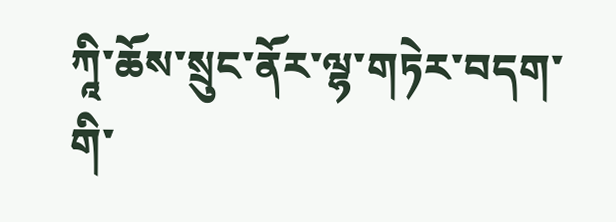ཀཱི་ཆོས་སྲུང་ནོར་ལྷ་གཏེར་བདག་གི་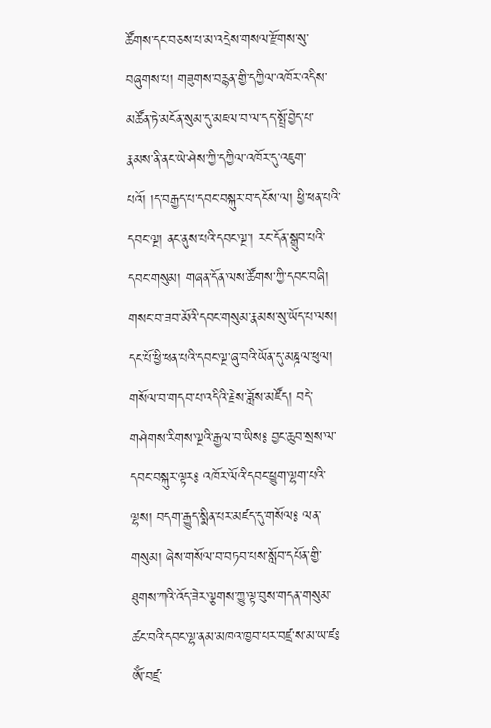ཚོགས་དང་བཅས་པ་མ་འདྲེས་གསལ་རྫོགས་སུ་བཞུགས་པ། གཟུགས་བརྙན་གྱི་དཀྱིལ་འཁོར་འདིས་མཚོན་ཏེ་མངོན་སུམ་དུ་མཇལ་བ་ལ་དད་སྤྲོ་བྱེད་པ་རྣམས་ནི་ནང་ཡེ་ཤེས་ཀྱི་དཀྱིལ་འཁོར་དུ་འཇུག་པའོ། །ད་བརྒྱད་པ་དབང་བསྐུར་བ་དངོས་ལ། ཕྱི་ཕན་པའི་དབང་ལྔ། ནང་ནུས་པའི་དབང་ལྔ་། རང་དོན་སྒྲུབ་པའི་དབང་གསུམ། གཞན་དོན་ལས་ཚོགས་ཀྱི་དབང་བཞི། གསང་བ་ཟབ་མོའི་དབང་གསུམ་རྣམས་སུ་ཡོད་པ་ལས། དང་པོ་ཕྱི་ཕན་པའི་དབང་ལྔ་ཞུ་བའི་ཡོན་དུ་མཎྜལ་ཕུལ། གསོལ་བ་གདབ་པ་འདིའི་རྗེས་ཟློས་མཛོད། བདེ་གཤེགས་རིགས་ལྔའི་རྒྱལ་བ་ཡིས༔ བྱང་ཆུབ་སྲས་ལ་དབང་བསྐུར་ལྟར༔ འཁོར་ལོའི་དབང་ཕྱུག་ལྷག་པའི་ལྷས། བདག་རྒྱུད་སྨིན་པར་མཛད་དུ་གསོལ༔ ལན་གསུམ། ཞེས་གསོལ་བ་བཏབ་པས་སློབ་དཔོན་གྱི་ཐུགས་ཀའི་འོད་ཟེར་ལྕགས་ཀྱུ་ལྟ་བུས་གདན་གསུམ་ཚང་བའི་དབང་ལྷ་ནམ་མཁའ་ཁྱབ་པར་བཛྲ་ས་མ་ཡ་ཛཿ ཨོཾ་བཛྲ་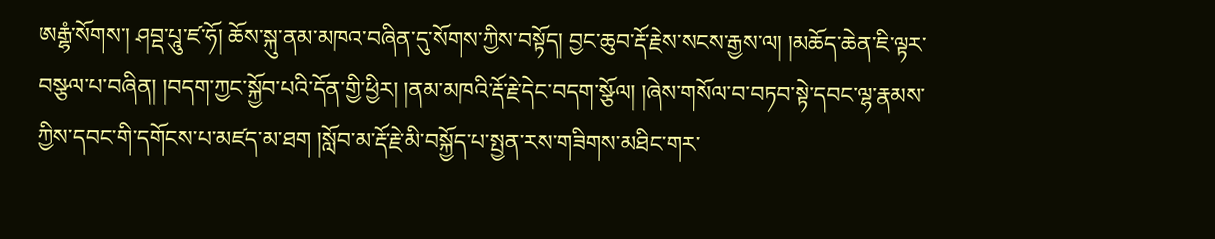ཨརྒྷཾ་སོགས་། ཤབྡ་པཱུ་ཛ་ཧོ། ཆོས་སྐུ་ནམ་མཁའ་བཞིན་དུ་སོགས་ཀྱིས་བསྟོད། བྱང་ཆུབ་རྡོ་རྗེས་སངས་རྒྱས་ལ། །མཆོད་ཆེན་ཇི་ལྟར་བསྩལ་པ་བཞིན། །བདག་ཀྱང་སྐྱོབ་པའི་དོན་གྱི་ཕྱིར། །ནམ་མཁའི་རྡོ་རྗེ་དེང་བདག་སྩོལ། །ཞེས་གསོལ་བ་བཏབ་སྟེ་དབང་ལྷ་རྣམས་ཀྱིས་དབང་གི་དགོངས་པ་མཛད་མ་ཐག །སློབ་མ་རྡོ་རྗེ་མི་བསྐྱོད་པ་སྤྱན་རས་གཟིགས་མཐིང་གར་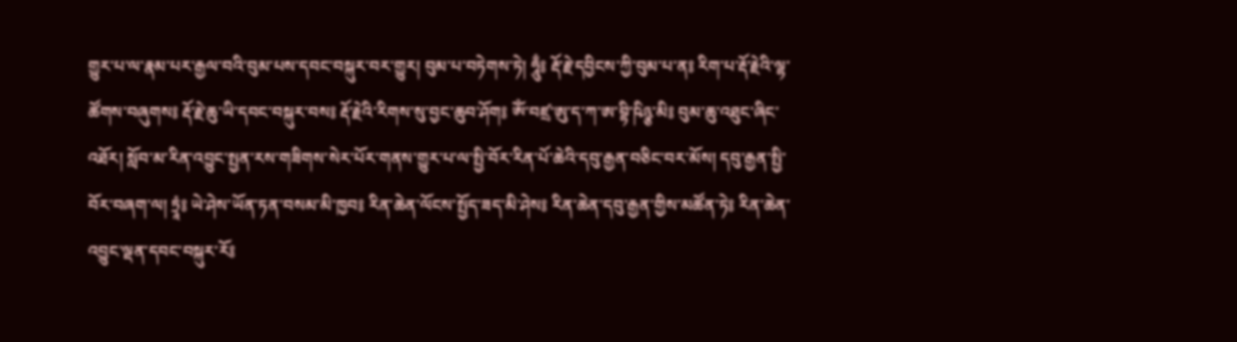གྱུར་པ་ལ་རྣམ་པར་རྒྱལ་བའི་བུམ་པས་དབང་བསྐུར་བར་གྱུར། བུམ་པ་བཏེགས་ཏེ། ཧཱུྃ༔ རྡོ་རྗེ་དབྱིངས་ཀྱི་བུམ་པ་ན༔ རིག་པ་རྡོ་རྗེའི་ལྷ་ཚོགས་བཞུགས༔ རྡོ་རྗེ་ཆུ་ཡི་དབང་བསྐུར་བས༔ རྡོ་རྗེའི་རིགས་སུ་བྱང་ཆུབ་ཤོག༔ ཨོཾ་བཛྲ་ཨུ་ད་ཀ་ཨ་བྷི་ཥིཉྩ་མི༔ བུམ་ཆུ་འཐུང་ཞིང་འཐོར། སློབ་མ་རིན་འབྱུང་སྤྱན་རས་གཟིགས་སེར་པོར་གནས་གྱུར་པ་ལ་སྤྱི་བོར་རིན་པོ་ཆེའི་དབུ་རྒྱན་བཅིང་བར་མོས། དབུ་རྒྱན་སྤྱི་བོར་བཞག་ལ། ཏྲཱཾ༔ ཡེ་ཤེས་ཡོན་ཏན་བསམ་མི་ཁྱབ༔ རིན་ཆེན་ལོངས་སྤྱོད་ཟད་མི་ཤེས༔ རིན་ཆེན་དབུ་རྒྱན་གྱིས་མཚོན་ཏེ༔ རིན་ཆེན་འབྱུང་ལྡན་དབང་བསྐུར་རོ༔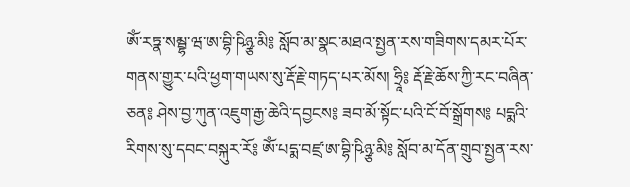ཨོཾ་རཏྣ་སམྦྷ་ཝ་ཨ་བྷི་ཥིཉྩ་མི༔ སློབ་མ་སྣང་མཐའ་སྤྱན་རས་གཟིགས་དམར་པོར་གནས་གྱུར་པའི་ཕྱག་གཡས་སུ་རྡོ་རྗེ་གཏད་པར་མོས། ཧྲཱི༔ རྡོ་རྗེ་ཆོས་ཀྱི་རང་བཞིན་ཅན༔ ཤེས་བྱ་ཀུན་འཇུག་རྒྱ་ཆེའི་དབྱངས༔ ཟབ་མོ་སྟོང་པའི་ངོ་བོ་སྒྲོགས༔ པདྨའི་རིགས་སུ་དབང་བསྐུར་རོ༔ ཨོཾ་པདྨ་བཛྲ་ཨ་བྷི་ཥིཉྩ་མི༔ སློབ་མ་དོན་གྲུབ་སྤྱན་རས་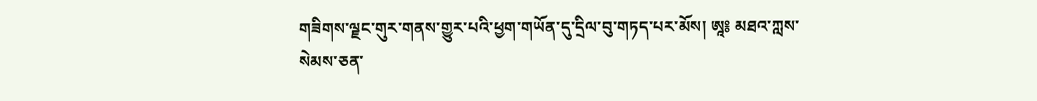གཟིགས་ལྗང་གུར་གནས་གྱུར་པའི་ཕྱག་གཡོན་དུ་དྲིལ་བུ་གཏད་པར་མོས། ཨཱ༔ མཐའ་ཀླས་སེམས་ཅན་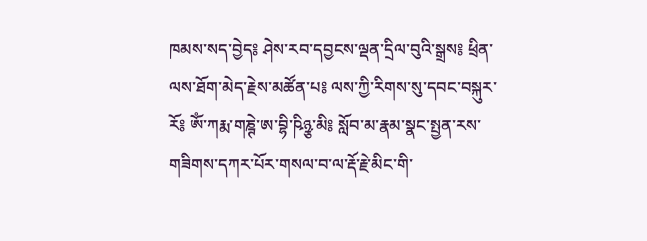ཁམས་སད་བྱེད༔ ཤེས་རབ་དབྱངས་ལྡན་དྲིལ་བུའི་སྒྲས༔ ཕྲིན་ལས་ཐོག་མེད་རྗེས་མཚོན་པ༔ ལས་ཀྱི་རིགས་སུ་དབང་བསྐུར་རོ༔ ཨོཾ་ཀརྨ་གཎྚེ་ཨ་བྷི་ཥིཉྩ་མི༔ སློབ་མ་རྣམ་སྣང་སྤྱན་རས་གཟིགས་དཀར་པོར་གསལ་བ་ལ་རྡོ་རྗེ་མིང་གི་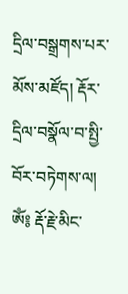དྲིལ་བསྒྲགས་པར་མོས་མཛོད། རྡོར་དྲིལ་བསྣོལ་བ་སྤྱི་བོར་བཏེགས་ལ། ཨོཾ༔ རྡོ་རྗེ་མིང་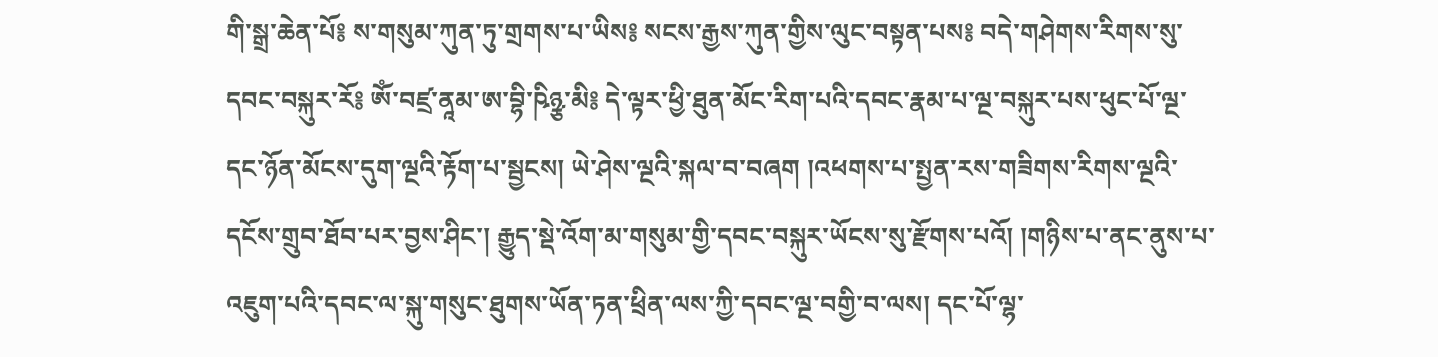གི་སྒྲ་ཆེན་པོ༔ ས་གསུམ་ཀུན་ཏུ་གྲགས་པ་ཡིས༔ སངས་རྒྱས་ཀུན་གྱིས་ལུང་བསྟན་པས༔ བདེ་གཤེགས་རིགས་སུ་དབང་བསྐུར་རོ༔ ཨོཾ་བཛྲ་ནཱམ་ཨ་བྷི་ཥིཉྩ་མི༔ དེ་ལྟར་ཕྱི་ཐུན་མོང་རིག་པའི་དབང་རྣམ་པ་ལྔ་བསྐུར་པས་ཕུང་པོ་ལྔ་དང་ཉོན་མོངས་དུག་ལྔའི་རྟོག་པ་སྦྱངས། ཡེ་ཤེས་ལྔའི་སྐལ་བ་བཞག །འཕགས་པ་སྤྱན་རས་གཟིགས་རིགས་ལྔའི་དངོས་གྲུབ་ཐོབ་པར་བྱས་ཤིང་། རྒྱུད་སྡེ་འོག་མ་གསུམ་གྱི་དབང་བསྐུར་ཡོངས་སུ་རྫོགས་པའོ། །གཉིས་པ་ནང་ནུས་པ་འཇུག་པའི་དབང་ལ་སྐུ་གསུང་ཐུགས་ཡོན་ཏན་ཕྲིན་ལས་ཀྱི་དབང་ལྔ་བགྱི་བ་ལས། དང་པོ་ལྷ་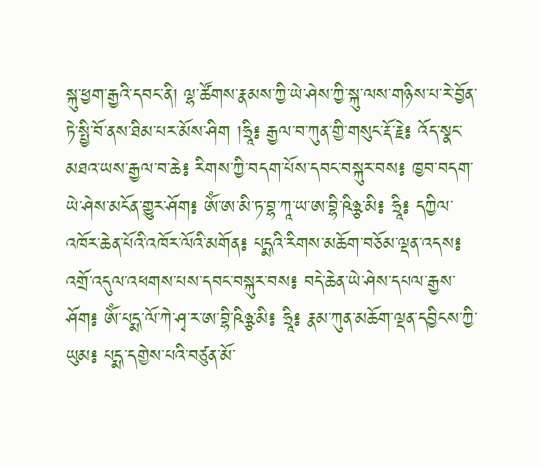སྐུ་ཕྱག་རྒྱའི་དབང་ནི། ལྷ་ཚོགས་རྣམས་ཀྱི་ཡེ་ཤེས་ཀྱི་སྐུ་ལས་གཉིས་པ་རེ་བྱོན་ཏེ་སྤྱི་བོ་ནས་ཐིམ་པར་མོས་ཤིག །ཧྲཱི༔ རྒྱལ་བ་ཀུན་གྱི་གསུང་རྡོ་རྗེ༔ འོད་སྣང་མཐའ་ཡས་རྒྱལ་བ་ཆེ༔ རིགས་ཀྱི་བདག་པོས་དབང་བསྐུར་བས༔ ཁྱབ་བདག་ཡེ་ཤེས་མངོན་གྱུར་ཤོག༔ ཨོཾ་ཨ་མི་ཏ་བྷ་ཀཱ་ཡ་ཨ་བྷི་ཥིཉྩ་མི༔ ཧྲཱི༔ དཀྱིལ་འཁོར་ཆེན་པོའི་འཁོར་ལོའི་མགོན༔ པདྨའི་རིགས་མཆོག་བཅོམ་ལྡན་འདས༔ འགྲོ་འདུལ་འཕགས་པས་དབང་བསྐུར་བས༔ བདེ་ཆེན་ཡེ་ཤེས་དཔལ་རྒྱས་ཤོག༔ ཨོཾ་པདྨ་ལོ་ཀེ་ཤྭ་ར་ཨ་བྷི་ཥིཉྩ་མི༔ ཧྲཱི༔ རྣམ་ཀུན་མཆོག་ལྡན་དབྱིངས་ཀྱི་ཡུམ༔ པདྨ་དགྱེས་པའི་བཙུན་མོ་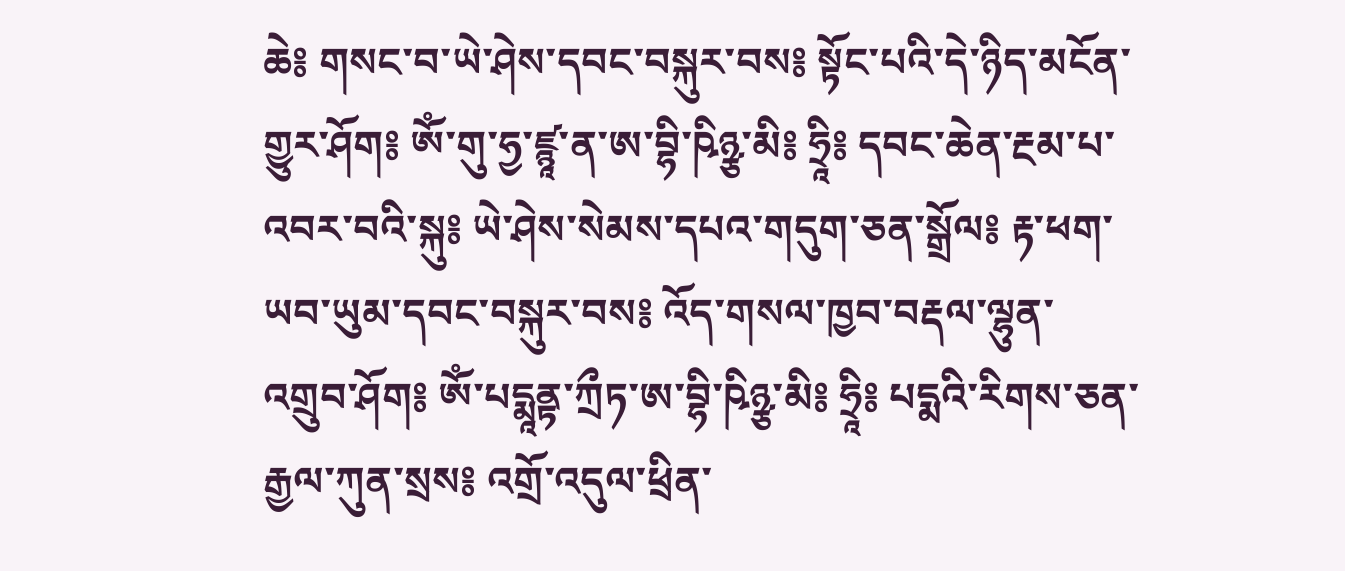ཆེ༔ གསང་བ་ཡེ་ཤེས་དབང་བསྐུར་བས༔ སྟོང་པའི་དེ་ཉིད་མངོན་གྱུར་ཤོག༔ ཨོཾ་གུ་ཧྱ་ཛྙཱ་ན་ཨ་བྷི་ཥིཉྩ་མི༔ ཧྲཱི༔ དབང་ཆེན་རྔམ་པ་འབར་བའི་སྐུ༔ ཡེ་ཤེས་སེམས་དཔའ་གདུག་ཅན་སྒྲོལ༔ རྟ་ཕག་ཡབ་ཡུམ་དབང་བསྐུར་བས༔ འོད་གསལ་ཁྱབ་བརྡལ་ལྷུན་འགྲུབ་ཤོག༔ ཨོཾ་པདྨཱནྟ་ཀྲྀཏ་ཨ་བྷི་ཥིཉྩ་མི༔ ཧྲཱི༔ པདྨའི་རིགས་ཅན་རྒྱལ་ཀུན་སྲས༔ འགྲོ་འདུལ་ཕྲིན་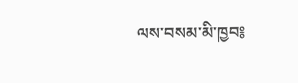ལས་བསམ་མི་ཁྱབ༔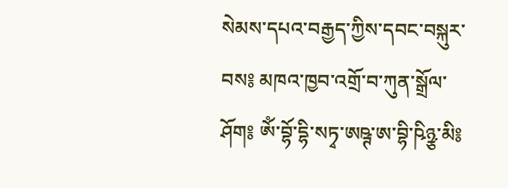སེམས་དཔའ་བརྒྱད་ཀྱིས་དབང་བསྐུར་བས༔ མཁའ་ཁྱབ་འགྲོ་བ་ཀུན་སྒྲོལ་ཤོག༔ ཨོཾ་བྷོ་དྷི་སཏྭ་ཨཥྚ་ཨ་བྷི་ཥིཉྩ་མི༔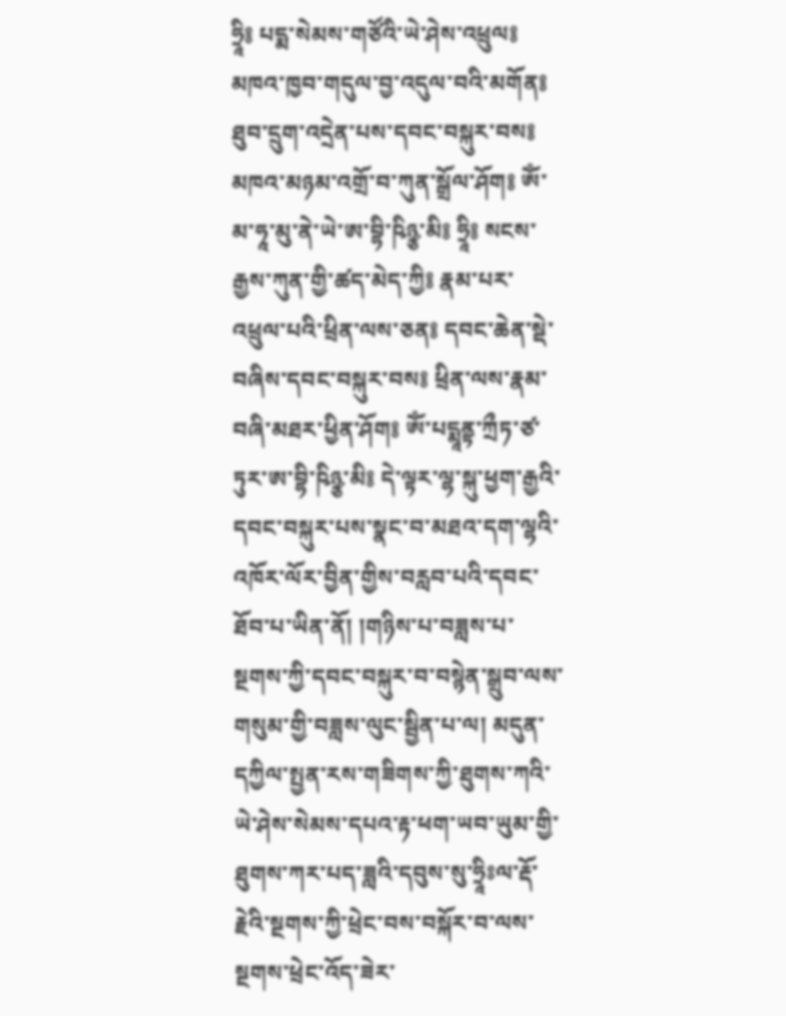ཧྲཱི༔ པདྨ་སེམས་གཙོའི་ཡེ་ཤེས་འཕྲུལ༔ མཁའ་ཁྱབ་གདུལ་བྱ་འདུལ་བའི་མགོན༔ ཐུབ་དྲུག་འདྲེན་པས་དབང་བསྐུར་བས༔ མཁའ་མཉམ་འགྲོ་བ་ཀུན་སྒྲོལ་ཤོག༔ ཨོཾ་མ་ཧཱ་མུ་ནེ་ཡེ་ཨ་བྷི་ཥིཉྩ་མི༔ ཧྲཱི༔ སངས་རྒྱས་ཀུན་གྱི་ཚད་མེད་ཀྱི༔ རྣམ་པར་འཕྲུལ་པའི་ཕྲིན་ལས་ཅན༔ དབང་ཆེན་སྡེ་བཞིས་དབང་བསྐུར་བས༔ ཕྲིན་ལས་རྣམ་བཞི་མཐར་ཕྱིན་ཤོག༔ ཨོཾ་པདྨཱནྟ་ཀྲྀཏ་ཙ་ཏུར་ཨ་བྷི་ཥིཉྩ་མི༔ དེ་ལྟར་ལྷ་སྐུ་ཕྱག་རྒྱའི་དབང་བསྐུར་པས་སྣང་བ་མཐའ་དག་ལྷའི་འཁོར་ལོར་བྱིན་གྱིས་བརླབ་པའི་དབང་ཐོབ་པ་ཡིན་ནོ། །གཉིས་པ་བཟླས་པ་སྔགས་ཀྱི་དབང་བསྐུར་བ་བསྙེན་སྒྲུབ་ལས་གསུམ་གྱི་བཟླས་ལུང་སྦྱིན་པ་ལ། མདུན་དཀྱིལ་སྤྱན་རས་གཟིགས་ཀྱི་ཐུགས་ཀའི་ཡེ་ཤེས་སེམས་དཔའ་རྟ་ཕག་ཡབ་ཡུམ་གྱི་ཐུགས་ཀར་པད་ཟླའི་དབུས་སུ་ཧྲཱིཿལ་རྡོ་རྗེའི་སྔགས་ཀྱི་ཕྲེང་བས་བསྐོར་བ་ལས་སྔགས་ཕྲེང་འོད་ཟེར་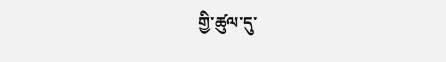གྱི་ཚུལ་དུ་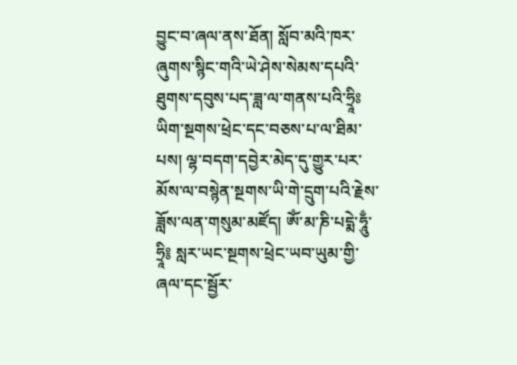བྱུང་བ་ཞལ་ནས་ཐོན། སློབ་མའི་ཁར་ཞུགས་སྙིང་གའི་ཡེ་ཤེས་སེམས་དཔའི་ཐུགས་དབུས་པད་ཟླ་ལ་གནས་པའི་ཧྲཱིཿཡིག་སྔགས་ཕྲེང་དང་བཅས་པ་ལ་ཐིམ་པས། ལྷ་བདག་དབྱེར་མེད་དུ་གྱུར་པར་མོས་ལ་བསྙེན་སྔགས་ཡི་གེ་དྲུག་པའི་རྗེས་ཟློས་ལན་གསུམ་མཛོད། ཨོཾ་མ་ཎི་པདྨེ་ཧཱུྃ་ཧྲཱི༔ སླར་ཡང་སྔགས་ཕྲེང་ཡབ་ཡུམ་གྱི་ཞལ་དང་སྦྱོར་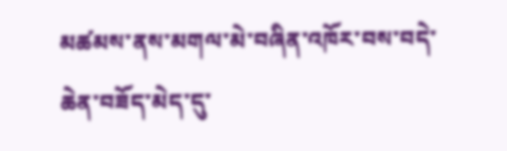མཚམས་ནས་མགལ་མེ་བཞིན་འཁོར་བས་བདེ་ཆེན་བཟོད་མེད་དུ་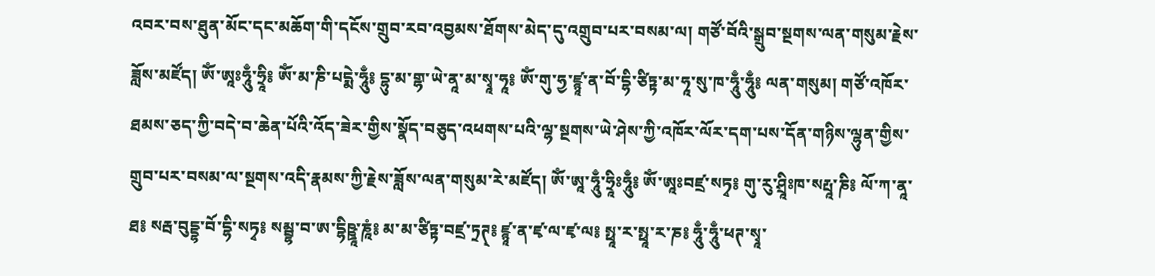འབར་བས་ཐུན་མོང་དང་མཆོག་གི་དངོས་གྲུབ་རབ་འབྱམས་ཐོགས་མེད་དུ་འགྲུབ་པར་བསམ་ལ། གཙོ་བོའི་སྒྲུབ་སྔགས་ལན་གསུམ་རྗེས་ཟློས་མཛོད། ཨོཾ་ཨཱཿཧཱུྃ་ཧྲཱི༔ ཨོཾ་མ་ཎི་པདྨེ་ཧཱུྃ༔ དྷུ་མ་གྷ་ཡེ་ནཱ་མ་སྭཱ་ཧཱ༔ ཨོཾ་གུ་ཧྱ་ཛྙཱ་ན་བོ་དྷི་ཙིཏྟ་མ་ཧཱ་སུ་ཁ་ཧཱུྃ་ཧཱུྃ༔ ལན་གསུམ། གཙོ་འཁོར་ཐམས་ཅད་ཀྱི་བདེ་བ་ཆེན་པོའི་འོད་ཟེར་གྱིས་སྣོད་བཅུད་འཕགས་པའི་ལྷ་སྔགས་ཡེ་ཤེས་ཀྱི་འཁོར་ལོར་དག་པས་དོན་གཉིས་ལྷུན་གྱིས་གྲུབ་པར་བསམ་ལ་སྔགས་འདི་རྣམས་ཀྱི་རྗེས་ཟློས་ལན་གསུམ་རེ་མཛོད། ཨོཾ་ཨཱ་ཧཱུྃ་ཧྲཱིཿཧཱུྃ༔ ཨོཾ་ཨཱཿབཛྲ་སཏྭ༔ གུ་རུ་ཤྲཱིཿཁ་སརྤཱ་ཎི༔ ལོ་ཀ་ནཱ་ཐ༔ སརྦ་བུདྡྷ་བོ་དྷི་སཏྭ༔ སམྦྷ་བ་ཨ་དྷིཥྛཱ་ཎཱཾ༔ མ་མ་ཙིཏྟ་བཛྲ་ཏྲཊ྄༔ ཛྙཱ་ན་ཛྭ་ལ་ཛྭ་ལ༔ སྥཱ་ར་སྥཱ་ར་ཎ༔ ཧཱུྃ་ཧཱུྃ་ཕཊ་སྭཱ་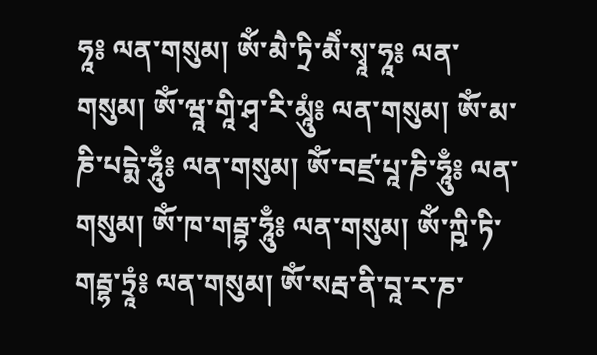ཧཱ༔ ལན་གསུམ། ཨོཾ་མཻ་ཏྲི་མཻཾ་སྭཱ་ཧཱ༔ ལན་གསུམ། ཨོཾ་ཝཱ་གཱི་ཤྭ་རི་མཱུཾ༔ ལན་གསུམ། ཨོཾ་མ་ཎི་པདྨེ་ཧཱུྃ༔ ལན་གསུམ། ཨོཾ་བཛྲ་པཱ་ཎི་ཧཱུྃ༔ ལན་གསུམ། ཨོཾ་ཁ་གརྦྷ་ཧཱུྃ༔ ལན་གསུམ། ཨོཾ་ཀྵི་ཏི་གརྦྷ་ཏྲཱཾ༔ ལན་གསུམ། ཨོཾ་སརྦ་ནི་བཱ་ར་ཎ་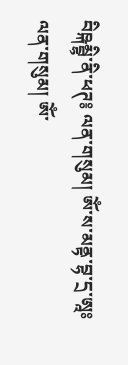བིཥྐམྦྷི་ནི་ཕཊ༔ ལན་གསུམ། ཨོཾ་ས་མནྟ་བྷ་དྲ་ཨཱཿ ལན་གསུམ། ཨོཾ་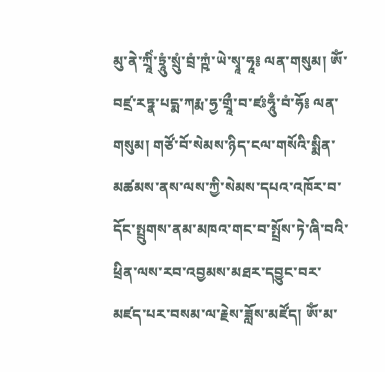མུ་ནེ་ཀྲཱིཾ་ཏྲཱུཾ་སྲུཾ་བྲཾ་ཀྵཾ་ཡེ་སྭཱ་ཧཱ༔ ལན་གསུམ། ཨོཾ་བཛྲ་རཏྣ་པདྨ་ཀརྨ་ཧྱ་གྲཱྀ་བ་ཛཿཧཱུྃ་བཾ་ཧོ༔ ལན་གསུམ། གཙོ་བོ་སེམས་ཉིད་ངལ་གསོའི་སྨིན་མཚམས་ནས་ལས་ཀྱི་སེམས་དཔའ་འཁོར་བ་དོང་སྤྲུགས་ནམ་མཁའ་གང་བ་སྤྲོས་ཏེ་ཞི་བའི་ཕྲིན་ལས་རབ་འབྱམས་མཐར་དབྱུང་བར་མཛད་པར་བསམ་ལ་རྗེས་ཟློས་མཛོད། ཨོཾ་མ་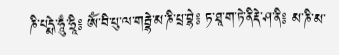ཎི་པདྨེ་ཧཱུྃ་ཧྲཱི༔ ཨོཾ་བི་པུ་ལ་གརྦྷེ་མ་ཎི་པྲ་བྷེ༔ ཏ་ཐཱ་ག་ཏེ་ནིརྡེ་ཤ་ནི༔ མ་ཎི་མ་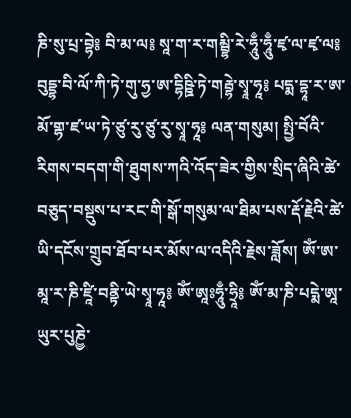ཎི་སུ་པྲ་བྷེ༔ བི་མ་ལ༔ སཱ་ག་ར་གམྦྷི་རེ་ཧཱུྃ་ཧཱུྃ་ཛྭ་ལ་ཛྭ་ལ༔ བུདྡྷ་བི་ལོ་ཀི་ཏེ་གུ་ཧྱ་ཨ་དྷིཥྛི་ཏེ་གརྦྷེ་སྭཱ་ཧཱ༔ པདྨ་དྷཱ་ར་ཨ་མོ་གྷ་ཛ་ཡ་ཏེ་ཙུ་རུ་ཙུ་རུ་སྭཱ་ཧཱ༔ ལན་གསུམ། སྤྱི་བོའི་རིགས་བདག་གི་ཐུགས་ཀའི་འོད་ཟེར་གྱིས་སྲིད་ཞིའི་ཚེ་བཅུད་བསྡུས་པ་རང་གི་སྒོ་གསུམ་ལ་ཐིམ་པས་རྡོ་རྗེའི་ཚེ་ཡི་དངོས་གྲུབ་ཐོབ་པར་མོས་ལ་འདིའི་རྗེས་ཟློས། ཨོཾ་ཨ་མཱ་ར་ཎི་ཛཱི་བནྟི་ཡེ་སྭཱ་ཧཱ༔ ཨོཾ་ཨཱཿཧཱུྃ་ཧྲཱི༔ ཨོཾ་མ་ཎི་པདྨེ་ཨཱ་ཡུར་པུཎྱེ་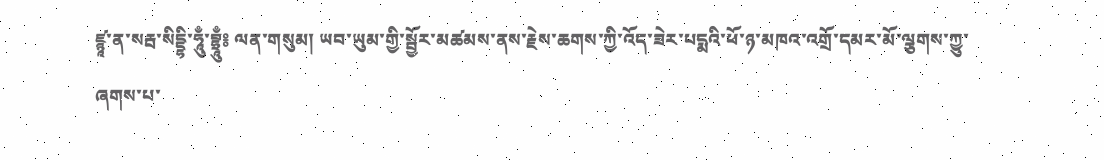ཛྙཱ་ན་སརྦ་སིདྡྷི་ཧཱུྃ་བྷྲཱུྃ༔ ལན་གསུམ། ཡབ་ཡུམ་གྱི་སྦྱོར་མཚམས་ནས་རྗེས་ཆགས་ཀྱི་འོད་ཟེར་པདྨའི་ཕོ་ཉ་མཁའ་འགྲོ་དམར་མོ་ལྕགས་ཀྱུ་ཞགས་པ་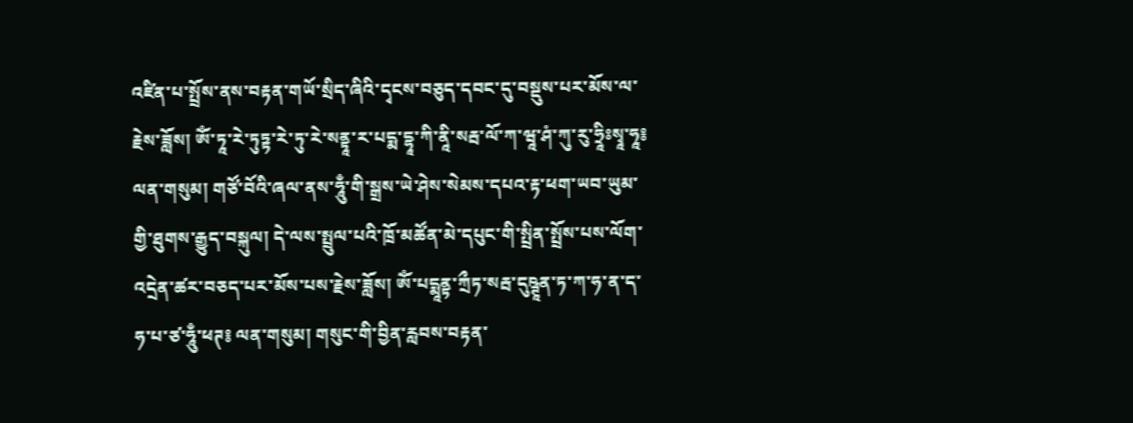འཛིན་པ་སྤྲོས་ནས་བརྟན་གཡོ་སྲིད་ཞིའི་དྭངས་བཅུད་དབང་དུ་བསྡུས་པར་མོས་ལ་རྗེས་ཟློས། ཨོཾ་ཏཱ་རེ་ཏུཏྟ་རེ་ཏུ་རེ་སནྟཱ་ར་པདྨ་དྷཱ་ཀི་ནཱི་སརྦ་ལོ་ཀ་ཝཱ་ཤཾ་ཀུ་རུ་ཧྲཱིཿསྭཱ་ཧཱ༔ ལན་གསུམ། གཙོ་བོའི་ཞལ་ནས་ཧཱུྃ་གི་སྒྲས་ཡེ་ཤེས་སེམས་དཔའ་རྟ་ཕག་ཡབ་ཡུམ་གྱི་ཐུགས་རྒྱུད་བསྐུལ། དེ་ལས་སྤྲུལ་པའི་ཁྲོ་མཚོན་མེ་དཔུང་གི་སྤྲིན་སྤྲོས་པས་ལོག་འདྲེན་ཚར་བཅད་པར་མོས་པས་རྗེས་ཟློས། ཨོཾ་པདྨཱནྟ་ཀྲྀཏ་སརྦ་དུཥྚཱན་ཏ་ཀ་ཧ་ན་ད་ཧ་པ་ཙ་ཧཱུྃ་ཕཊ༔ ལན་གསུམ། གསུང་གི་བྱིན་རླབས་བརྟན་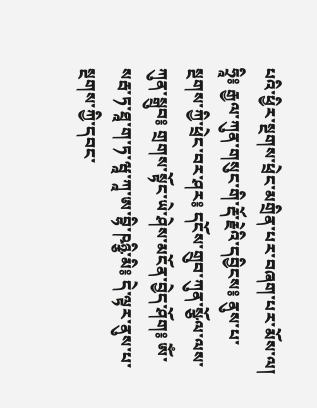པའི་ཕྱིར་སྔགས་ཕྲེང་མགྲིན་པར་བཞག་པར་མོས་ལ། ཧྲཱི༔ རྒྱལ་ཀུན་གསུང་གི་རྡོ་རྗེའི་དབྱིངས༔ ནུས་པ་སྔགས་ཀྱི་ཕྲེང་བར་ཤར༔ དངོས་གྲུབ་ཀུན་སྩོལ་ལས་ཀུན་སྒྲུབ༔ གྲགས་སྟོང་ཡེ་ཤེས་མངོན་བྱེད་ཤོག༔ ཨོཾ་སརྦ་ཏ་ཐཱ་ག་ཏ་ཝཱ་ཀཱ་ཨ་བྷི་ཥཉྩི་མི༔ དེ་ལྟར་ནུས་པ་སྔགས་ཀྱི་དབང་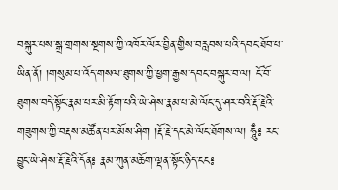བསྐུར་པས་སྒྲ་གྲགས་སྔགས་ཀྱི་འཁོར་ལོར་བྱིན་གྱིས་བརླབས་པའི་དབང་ཐོབ་པ་ཡིན་ནོ། །གསུམ་པ་འོད་གསལ་ཐུགས་ཀྱི་ཕྱག་རྒྱས་དབང་བསྐུར་བ་ལ། ངོ་བོ་ཐུགས་བདེ་སྟོང་རྣམ་པར་མི་རྟོག་པའི་ཡེ་ཤེས་རྣམ་པ་མེ་ལོང་དུ་ཤར་བའི་རྡོ་རྗེའི་གཟུགས་ཀྱི་བརྡས་མཚོན་པར་མོས་ཤིག །རྡོ་རྗེ་དང་མེ་ལོང་ཐོགས་ལ། ཧཱུྃ༔ རང་བྱུང་ཡེ་ཤེས་རྡོ་རྗེའི་དོན༔ རྣམ་ཀུན་མཆོག་ལྡན་སྟོང་ཉིད་ངང༔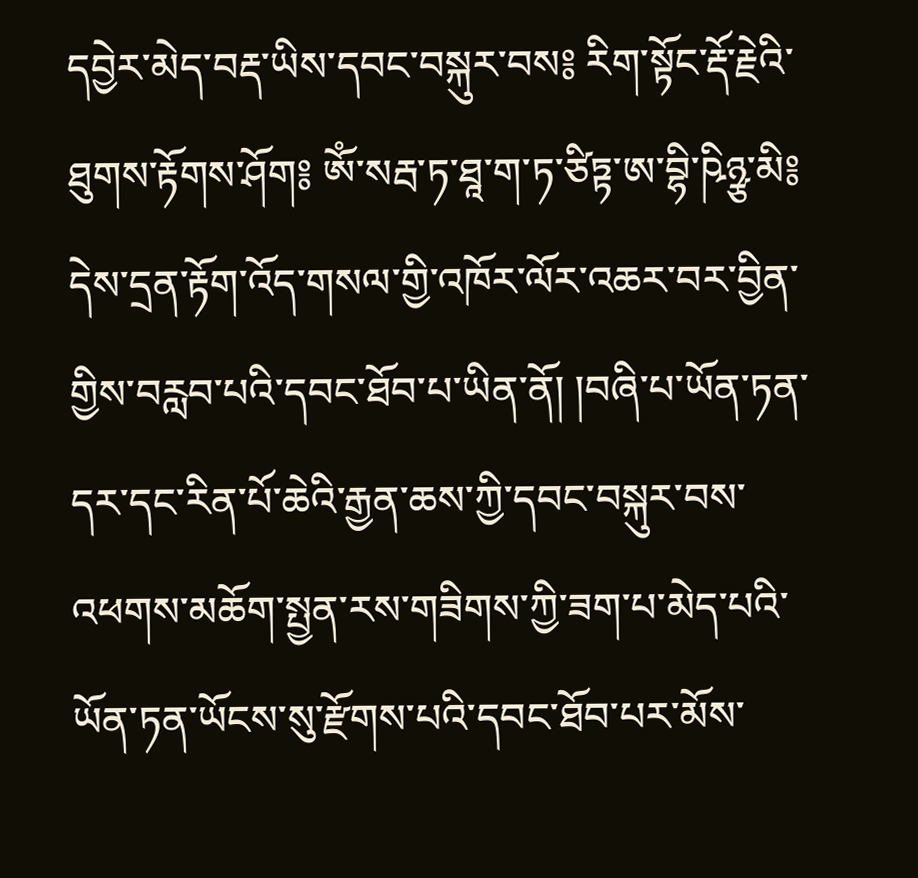དབྱེར་མེད་བརྡ་ཡིས་དབང་བསྐུར་བས༔ རིག་སྟོང་རྡོ་རྗེའི་ཐུགས་རྟོགས་ཤོག༔ ཨོཾ་སརྦ་ཏ་ཐཱ་ག་ཏ་ཙིཏྟ་ཨ་བྷི་ཥིཉྩ་མི༔ དེས་དྲན་རྟོག་འོད་གསལ་གྱི་འཁོར་ལོར་འཆར་བར་བྱིན་གྱིས་བརླབ་པའི་དབང་ཐོབ་པ་ཡིན་ནོ། །བཞི་པ་ཡོན་ཏན་དར་དང་རིན་པོ་ཆེའི་རྒྱན་ཆས་ཀྱི་དབང་བསྐུར་བས་འཕགས་མཆོག་སྤྱན་རས་གཟིགས་ཀྱི་ཟག་པ་མེད་པའི་ཡོན་ཏན་ཡོངས་སུ་རྫོགས་པའི་དབང་ཐོབ་པར་མོས་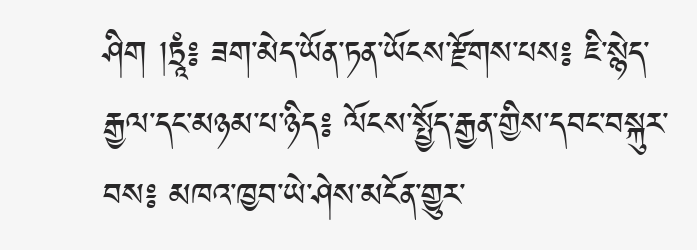ཤིག །ཏྲཱཾ༔ ཟག་མེད་ཡོན་ཏན་ཡོངས་རྫོགས་པས༔ ཇི་སྙེད་རྒྱལ་དང་མཉམ་པ་ཉིད༔ ལོངས་སྤྱོད་རྒྱན་གྱིས་དབང་བསྐུར་བས༔ མཁའ་ཁྱབ་ཡེ་ཤེས་མངོན་གྱུར་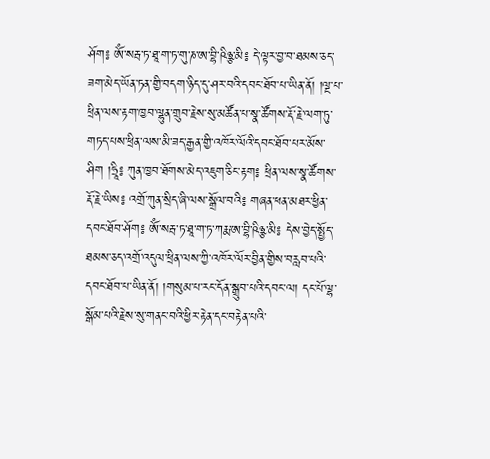ཤོག༔ ཨོཾ་སརྦ་ཏ་ཐཱ་ག་ཏ་གུ་ཎ་ཨ་བྷི་ཥིཉྩ་མི༔ དེ་ལྟར་བྱ་བ་ཐམས་ཅད་ཟག་མེད་ཡོན་ཏན་གྱི་བདག་ཉིད་དུ་ཤར་བའི་དབང་ཐོབ་པ་ཡིན་ནོ། །ལྔ་པ་ཕྲིན་ལས་རྟག་ཁྱབ་ལྷུན་གྲུབ་རྗེས་སུ་མཚོན་པ་སྣ་ཚོགས་རྡོ་རྗེ་ལག་ཏུ་གཏད་པས་ཕྲིན་ལས་མི་ཟད་རྒྱན་གྱི་འཁོར་ལོའི་དབང་ཐོབ་པར་མོས་ཤིག །ཧྲཱི༔ ཀུན་ཁྱབ་ཐོགས་མེད་འཇུག་ཅིང་རྟག༔ ཕྲིན་ལས་སྣ་ཚོགས་རྡོ་རྗེ་ཡིས༔ འགྲོ་ཀུན་སྲིད་ཞི་ལས་སྒྲོལ་བའི༔ གཞན་ཕན་མཐར་ཕྱིན་དབང་ཐོབ་ཤོག༔ ཨོཾ་སརྦ་ཏ་ཐཱ་ག་ཏ་ཀརྨ་ཨ་བྷི་ཥིཉྩ་མི༔ དེས་བྱེད་སྤྱོད་ཐམས་ཅད་འགྲོ་འདུལ་ཕྲིན་ལས་ཀྱི་འཁོར་ལོར་བྱིན་གྱིས་བརླབ་པའི་དབང་ཐོབ་པ་ཡིན་ནོ། །གསུམ་པ་རང་དོན་སྒྲུབ་པའི་དབང་ལ། དང་པོ་ལྷ་སྒོམ་པའི་རྗེས་སུ་གནང་བའི་ཕྱིར་རྟེན་དང་བརྟེན་པའི་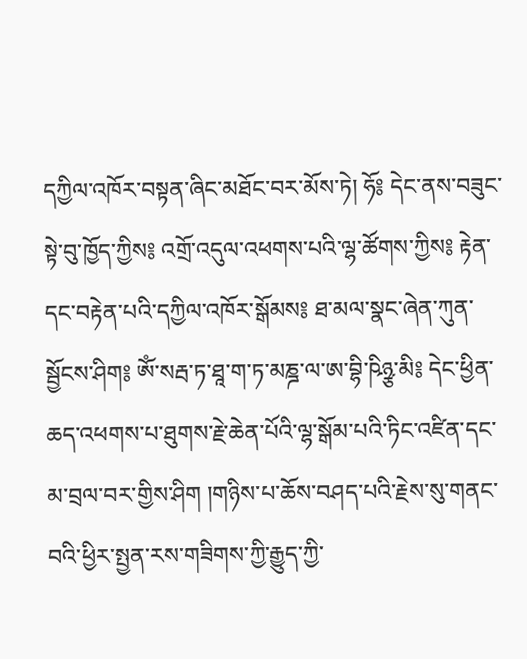དཀྱིལ་འཁོར་བསྟན་ཞིང་མཐོང་བར་མོས་ཏེ། ཧོ༔ དེང་ནས་བཟུང་སྟེ་བུ་ཁྱོད་ཀྱིས༔ འགྲོ་འདུལ་འཕགས་པའི་ལྷ་ཚོགས་ཀྱིས༔ རྟེན་དང་བརྟེན་པའི་དཀྱིལ་འཁོར་སྒོམས༔ ཐ་མལ་སྣང་ཞེན་ཀུན་སྦྱོངས་ཤིག༔ ཨོཾ་སརྦ་ཏ་ཐཱ་ག་ཏ་མཎྜ་ལ་ཨ་བྷི་ཥིཉྩ་མི༔ དེང་ཕྱིན་ཆད་འཕགས་པ་ཐུགས་རྗེ་ཆེན་པོའི་ལྷ་སྒོམ་པའི་ཏིང་འཛིན་དང་མ་བྲལ་བར་གྱིས་ཤིག །གཉིས་པ་ཆོས་བཤད་པའི་རྗེས་སུ་གནང་བའི་ཕྱིར་སྤྱན་རས་གཟིགས་ཀྱི་རྒྱུད་ཀྱི་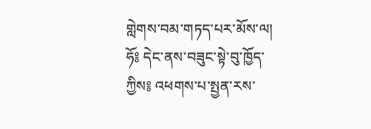གླེགས་བམ་གཏད་པར་མོས་ལ། ཧོ༔ དེང་ནས་བཟུང་སྟེ་བུ་ཁྱོད་ཀྱིས༔ འཕགས་པ་སྤྱན་རས་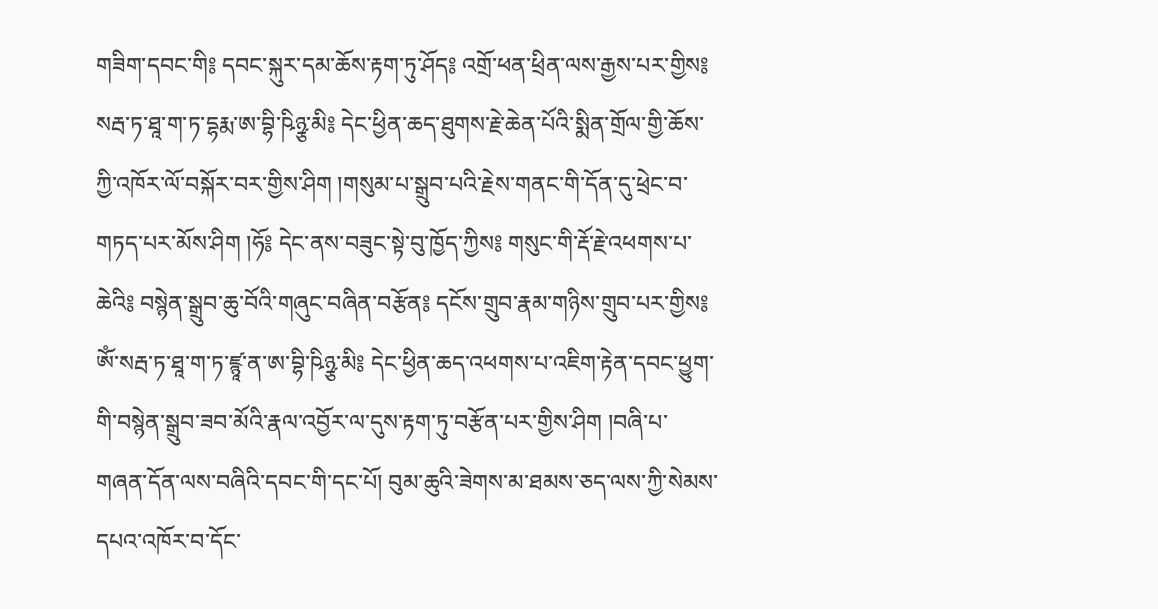གཟིག་དབང་གི༔ དབང་སྐུར་དམ་ཆོས་རྟག་ཏུ་ཤོད༔ འགྲོ་ཕན་ཕྲིན་ལས་རྒྱས་པར་གྱིས༔ སརྦ་ཏ་ཐཱ་ག་ཏ་དྷརྨ་ཨ་བྷི་ཥིཉྩ་མི༔ དེང་ཕྱིན་ཆད་ཐུགས་རྗེ་ཆེན་པོའི་སྨིན་གྲོལ་གྱི་ཆོས་ཀྱི་འཁོར་ལོ་བསྐོར་བར་གྱིས་ཤིག །གསུམ་པ་སྒྲུབ་པའི་རྗེས་གནང་གི་དོན་དུ་ཕྲེང་བ་གཏད་པར་མོས་ཤིག །ཧོ༔ དེང་ནས་བཟུང་སྟེ་བུ་ཁྱོད་ཀྱིས༔ གསུང་གི་རྡོ་རྗེ་འཕགས་པ་ཆེའི༔ བསྙེན་སྒྲུབ་ཆུ་བོའི་གཞུང་བཞིན་བརྩོན༔ དངོས་གྲུབ་རྣམ་གཉིས་གྲུབ་པར་གྱིས༔ ཨོཾ་སརྦ་ཏ་ཐཱ་ག་ཏ་ཛྙཱ་ན་ཨ་བྷི་ཥིཉྩ་མི༔ དེང་ཕྱིན་ཆད་འཕགས་པ་འཇིག་རྟེན་དབང་ཕྱུག་གི་བསྙེན་སྒྲུབ་ཟབ་མོའི་རྣལ་འབྱོར་ལ་དུས་རྟག་ཏུ་བརྩོན་པར་གྱིས་ཤིག །བཞི་པ་གཞན་དོན་ལས་བཞིའི་དབང་གི་དང་པོ། བུམ་ཆུའི་ཟེགས་མ་ཐམས་ཅད་ལས་ཀྱི་སེམས་དཔའ་འཁོར་བ་དོང་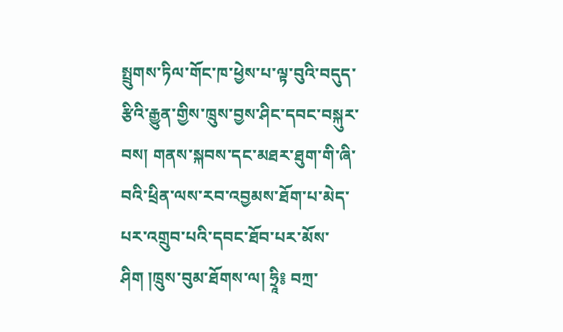སྤྲུགས་ཏིལ་གོང་ཁ་ཕྱེས་པ་ལྟ་བུའི་བདུད་རྩིའི་རྒྱུན་གྱིས་ཁྲུས་བྱས་ཤིང་དབང་བསྐུར་བས། གནས་སྐབས་དང་མཐར་ཐུག་གི་ཞི་བའི་ཕྲིན་ལས་རབ་འབྱམས་ཐོག་པ་མེད་པར་འགྲུབ་པའི་དབང་ཐོབ་པར་མོས་ཤིག །ཁྲུས་བུམ་ཐོགས་ལ། ཧྲཱི༔ བཀྲ་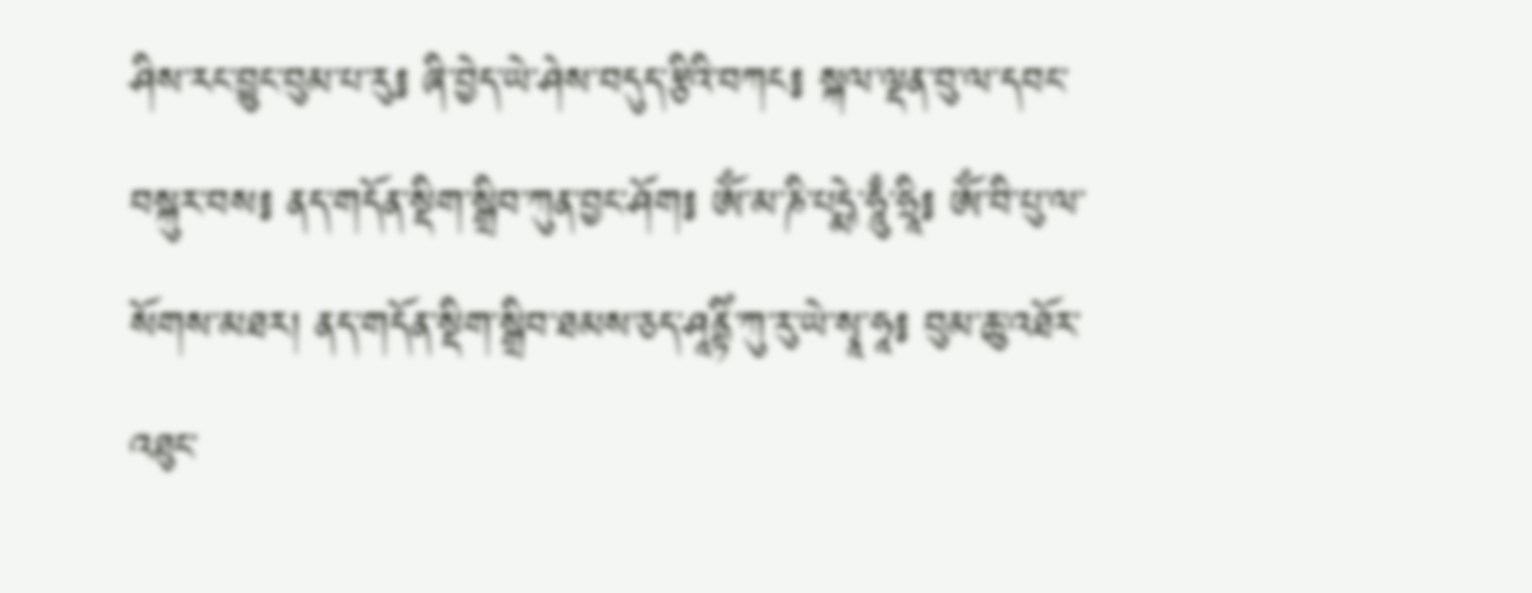ཤིས་རང་བྱུང་བུམ་པ་རུ༔ ཞི་བྱེད་ཡེ་ཤེས་བདུད་རྩིའི་བཀང༔ སྐལ་ལྡན་བུ་ལ་དབང་བསྐུར་བས༔ ནད་གདོན་སྡིག་སྒྲིབ་ཀུན་བྱང་ཤོག༔ ཨོཾ་མ་ཎི་པདྨེ་ཧཱུྃ་ཧྲཱི༔ ཨོཾ་བི་པུ་ལ་སོགས་མཐར། ནད་གདོན་སྡིག་སྒྲིབ་ཐམས་ཅད་ཤཱནྟིཾ་ཀུ་རུ་ཡེ་སྭཱ་ཧཱ༔ བུམ་ཆུ་འཐོར་འཐུང་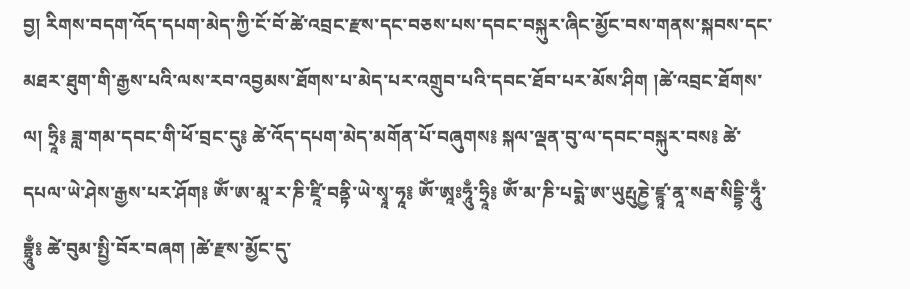བྱ། རིགས་བདག་འོད་དཔག་མེད་ཀྱི་ངོ་བོ་ཚེ་འབྲང་རྫས་དང་བཅས་པས་དབང་བསྐུར་ཞིང་མྱོང་བས་གནས་སྐབས་དང་མཐར་ཐུག་གི་རྒྱས་པའི་ལས་རབ་འབྱམས་ཐོགས་པ་མེད་པར་འགྲུབ་པའི་དབང་ཐོབ་པར་མོས་ཤིག །ཚེ་འབྲང་ཐོགས་ལ། ཧྲཱི༔ ཟླ་གམ་དབང་གི་ཕོ་བྲང་དུ༔ ཚེ་འོད་དཔག་མེད་མགོན་པོ་བཞུགས༔ སྐལ་ལྡན་བུ་ལ་དབང་བསྐུར་བས༔ ཚེ་དཔལ་ཡེ་ཤེས་རྒྱས་པར་ཤོག༔ ཨོཾ་ཨ་མཱ་ར་ཎི་ཛཱི་བནྟི་ཡེ་སྭཱ་ཧཱ༔ ཨོཾ་ཨཱཿཧཱུྃ་ཧྲཱི༔ ཨོཾ་མ་ཎི་པདྨེ་ཨ་ཡུརྤུཎྱེ་ཛྙཱ་ནཱ་སརྦ་སིདྡྷི་ཧཱུྃ་བྷྲཱུྃ༔ ཚེ་བུམ་སྤྱི་བོར་བཞག །ཚེ་རྫས་མྱོང་དུ་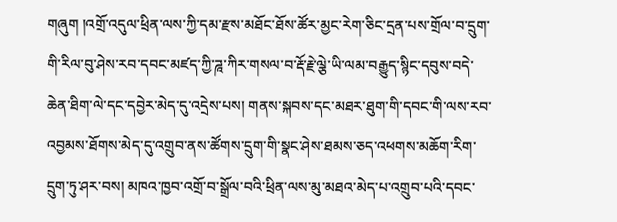གཞུག །འགྲོ་འདུལ་ཕྲིན་ལས་ཀྱི་དམ་རྫས་མཐོང་ཐོས་ཚོར་མྱང་རེག་ཅིང་དྲན་པས་གྲོལ་བ་དྲུག་གི་རིལ་བུ་ཤེས་རབ་དབང་མཛད་ཀྱི་ཌཱ་ཀིར་གསལ་བ་རྡོ་རྗེ་ལྕེ་ཡི་ལམ་བརྒྱུད་སྙིང་དབུས་བདེ་ཆེན་ཐིག་ལེ་དང་དབྱེར་མེད་དུ་འདྲེས་པས། གནས་སྐབས་དང་མཐར་ཐུག་གི་དབང་གི་ལས་རབ་འབྱམས་ཐོགས་མེད་དུ་འགྲུབ་ནས་ཚོགས་དྲུག་གི་སྣང་ཤེས་ཐམས་ཅད་འཕགས་མཆོག་རིག་དྲུག་ཏུ་ཤར་བས། མཁའ་ཁྱབ་འགྲོ་བ་སྒྲོལ་བའི་ཕྲིན་ལས་མུ་མཐའ་མེད་པ་འགྲུབ་པའི་དབང་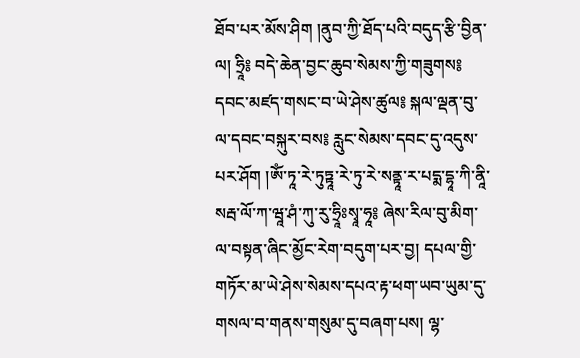ཐོབ་པར་མོས་ཤིག །ནུབ་ཀྱི་ཐོད་པའི་བདུད་རྩི་བྱིན་ལ། ཧྲཱི༔ བདེ་ཆེན་བྱང་ཆུབ་སེམས་ཀྱི་གཟུགས༔ དབང་མཛད་གསང་བ་ཡེ་ཤེས་ཚུལ༔ སྐལ་ལྡན་བུ་ལ་དབང་བསྐུར་བས༔ རླུང་སེམས་དབང་དུ་འདུས་པར་ཤོག །ཨོཾ་ཏཱ་རེ་ཏུཏྟཱ་རེ་ཏུ་རེ་སནྟཱ་ར་པདྨ་དྷཱ་ཀི་ནཱི་སརྦ་ལོ་ཀ་ཝཱ་ཤཾ་ཀུ་རུ་ཧྲཱིཿསྭཱ་ཧཱ༔ ཞེས་རིལ་བུ་མིག་ལ་བསྟན་ཞིང་མྱོང་རེག་བདུག་པར་བྱ། དཔལ་གྱི་གཏོར་མ་ཡེ་ཤེས་སེམས་དཔའ་རྟ་ཕག་ཡབ་ཡུམ་དུ་གསལ་བ་གནས་གསུམ་དུ་བཞག་པས། ལྷ་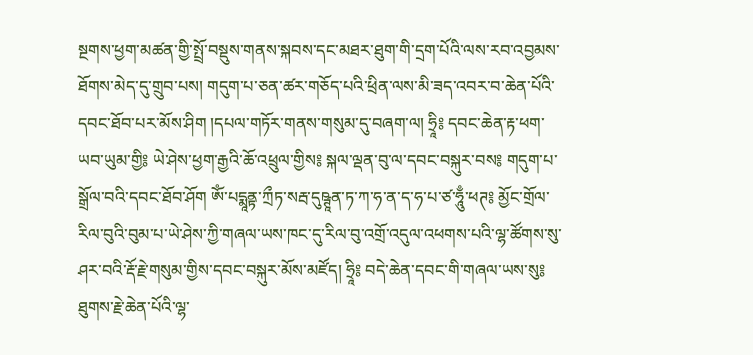སྔགས་ཕྱག་མཚན་གྱི་སྤྲོ་བསྡུས་གནས་སྐབས་དང་མཐར་ཐུག་གི་དྲག་པོའི་ལས་རབ་འབྱམས་ཐོགས་མེད་དུ་གྲུབ་པས། གདུག་པ་ཅན་ཚར་གཅོད་པའི་ཕྲིན་ལས་མི་ཟད་འབར་བ་ཆེན་པོའི་དབང་ཐོབ་པར་མོས་ཤིག །དཔལ་གཏོར་གནས་གསུམ་དུ་བཞག་ལ། ཧྲཱི༔ དབང་ཆེན་རྟ་ཕག་ཡབ་ཡུམ་གྱི༔ ཡེ་ཤེས་ཕྱག་རྒྱའི་ཆོ་འཕྲུལ་གྱིས༔ སྐལ་ལྡན་བུ་ལ་དབང་བསྐུར་བས༔ གདུག་པ་སྒྲོལ་བའི་དབང་ཐོབ་ཤོག ཨོཾ་པདྨཱནྟ་ཀྲྀཏ་སརྦ་དུཥྚཱན་ཏ་ཀ་ཧ་ན་ད་ཧ་པ་ཙ་ཧཱུྃ་ཕཊ༔ མྱོང་གྲོལ་རིལ་བུའི་བུམ་པ་ཡེ་ཤེས་ཀྱི་གཞལ་ཡས་ཁང་དུ་རིལ་བུ་འགྲོ་འདུལ་འཕགས་པའི་ལྷ་ཚོགས་སུ་ཤར་བའི་རྡོ་རྗེ་གསུམ་གྱིས་དབང་བསྐུར་མོས་མཛོད། ཧྲཱི༔ བདེ་ཆེན་དབང་གི་གཞལ་ཡས་སུ༔ ཐུགས་རྗེ་ཆེན་པོའི་ལྷ་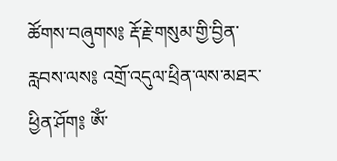ཚོགས་བཞུགས༔ རྡོ་རྗེ་གསུམ་གྱི་བྱིན་རླབས་ལས༔ འགྲོ་འདུལ་ཕྲིན་ལས་མཐར་ཕྱིན་ཤོག༔ ཨོཾ་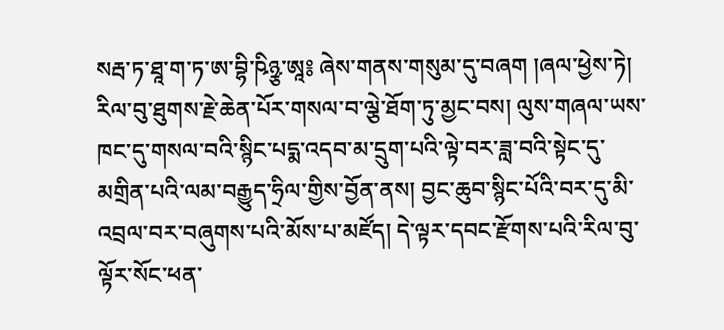སརྦ་ཏ་ཐཱ་ག་ཏ་ཨ་བྷི་ཥིཉྩ་ཨཱ༔ ཞེས་གནས་གསུམ་དུ་བཞག །ཞལ་ཕྱེས་ཏེ། རིལ་བུ་ཐུགས་རྗེ་ཆེན་པོར་གསལ་བ་ལྕེ་ཐོག་ཏུ་མྱང་བས། ལུས་གཞལ་ཡས་ཁང་དུ་གསལ་བའི་སྙིང་པདྨ་འདབ་མ་དྲུག་པའི་ལྟེ་བར་ཟླ་བའི་སྟེང་དུ་མགྲིན་པའི་ལམ་བརྒྱུད་ཧྲིལ་གྱིས་བྱོན་ནས། བྱང་ཆུབ་སྙིང་པོའི་བར་དུ་མི་འབྲལ་བར་བཞུགས་པའི་མོས་པ་མཛོད། དེ་ལྟར་དབང་རྫོགས་པའི་རིལ་བུ་ལྟོར་སོང་ཕན་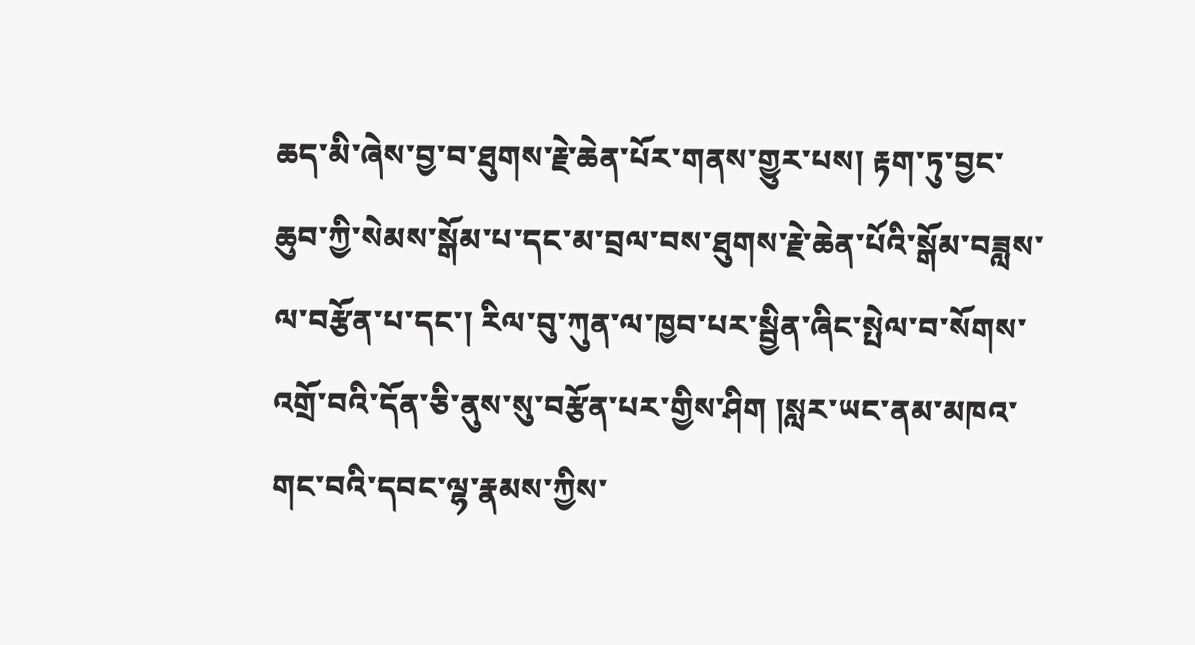ཆད་མི་ཞེས་བྱ་བ་ཐུགས་རྗེ་ཆེན་པོར་གནས་གྱུར་པས། རྟག་ཏུ་བྱང་ཆུབ་ཀྱི་སེམས་སྒོམ་པ་དང་མ་བྲལ་བས་ཐུགས་རྗེ་ཆེན་པོའི་སྒོམ་བཟླས་ལ་བརྩོན་པ་དང་། རིལ་བུ་ཀུན་ལ་ཁྱབ་པར་སྦྱིན་ཞིང་སྤེལ་བ་སོགས་འགྲོ་བའི་དོན་ཅི་ནུས་སུ་བརྩོན་པར་གྱིས་ཤིག །སླར་ཡང་ནམ་མཁའ་གང་བའི་དབང་ལྷ་རྣམས་ཀྱིས་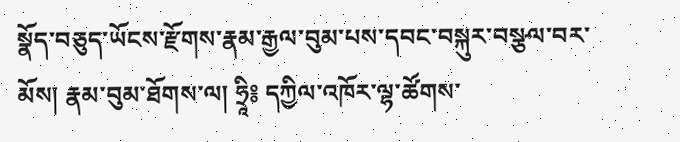སྣོད་བཅུད་ཡོངས་རྫོགས་རྣམ་རྒྱལ་བུམ་པས་དབང་བསྐུར་བསྩལ་བར་མོས། རྣམ་བུམ་ཐོགས་ལ། ཧྲཱི༔ དཀྱིལ་འཁོར་ལྷ་ཚོགས་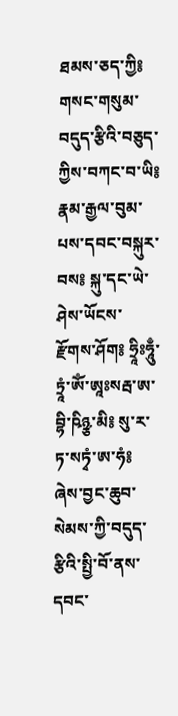ཐམས་ཅད་ཀྱི༔ གསང་གསུམ་བདུད་རྩིའི་བཅུད་ཀྱིས་བཀང་བ་ཡི༔ རྣམ་རྒྱལ་བུམ་པས་དབང་བསྐུར་བས༔ སྐུ་དང་ཡེ་ཤེས་ཡོངས་རྫོགས་ཤོག༔ ཧྲཱིཿཧཱུྃ་ཏྲཱཾ་ཨོཾ་ཨཱཿསརྦ་ཨ་བྷི་ཥིཉྩ་མི༔ སུ་ར་ཏ་སཏྭཾ་ཨ་ཧཾ༔ ཞེས་བྱང་ཆུབ་སེམས་ཀྱི་བདུད་རྩིའི་སྤྱི་བོ་ནས་དབང་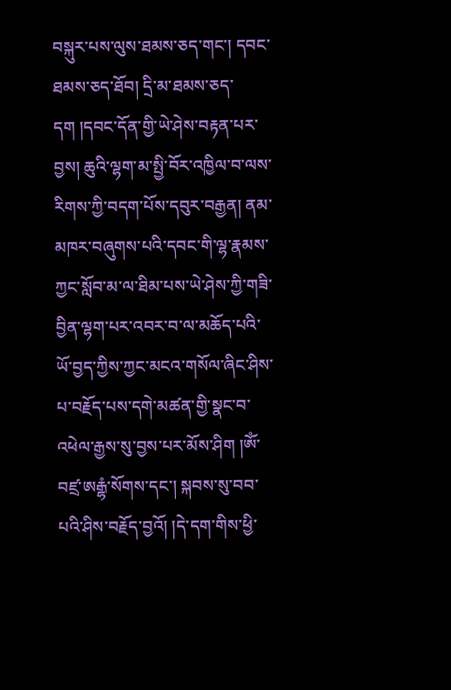བསྐུར་པས་ལུས་ཐམས་ཅད་གང་། དབང་ཐམས་ཅད་ཐོབ། དྲི་མ་ཐམས་ཅད་དག །དབང་དོན་གྱི་ཡེ་ཤེས་བརྟན་པར་བྱས། ཆུའི་ལྷག་མ་སྤྱི་བོར་འཁྱིལ་བ་ལས་རིགས་ཀྱི་བདག་པོས་དབུར་བརྒྱན། ནམ་མཁར་བཞུགས་པའི་དབང་གི་ལྷ་རྣམས་ཀྱང་སློབ་མ་ལ་ཐིམ་པས་ཡེ་ཤེས་ཀྱི་གཟི་བྱིན་ལྷག་པར་འབར་བ་ལ་མཆོད་པའི་ཡོ་བྱད་ཀྱིས་ཀྱང་མངའ་གསོལ་ཞིང་ཤིས་པ་བརྗོད་པས་དགེ་མཚན་གྱི་སྣང་བ་འཕེལ་རྒྱས་སུ་བྱས་པར་མོས་ཤིག །ཨོཾ་བཛྲ་ཨརྒྷཾ་སོགས་དང་། སྐབས་སུ་བབ་པའི་ཤིས་བརྗོད་བྱའོ། །དེ་དག་གིས་ཕྱི་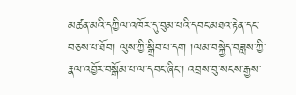མཚན་མའི་དཀྱིལ་འཁོར་དུ་བུམ་པའི་དབང་མཐའ་རྟེན་དང་བཅས་པ་ཐོབ། ལུས་ཀྱི་སྒྲིབ་པ་དག །ལམ་བསྐྱེད་བཟླས་ཀྱི་རྣལ་འབྱོར་བསྒོམ་པ་ལ་དབང་ཞིང་། འབྲས་བུ་སངས་རྒྱས་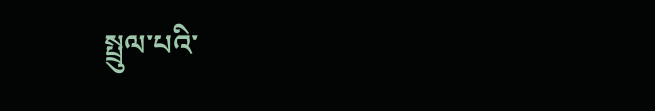སྤྲུལ་པའི་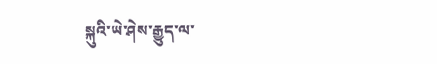སྐུའི་ཡེ་ཤེས་རྒྱུད་ལ་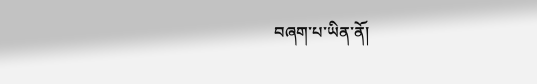བཞག་པ་ཡིན་ནོ།